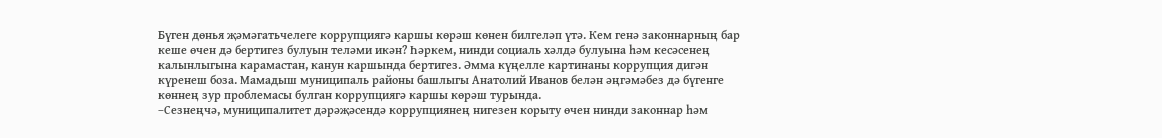Бүген дөнья җәмәгатьчелеге коррупциягә каршы көрәш көнен билгеләп үтә. Кем генә законнарның бар кеше өчен дә бертигез булуын теләми икән? Һәркем, нинди социаль хәлдә булуына һәм кесәсенең калынлыгына карамастан, канун каршында бертигез. Әмма күңелле картинаны коррупция дигән күренеш боза. Мамадыш муниципаль районы башлыгы Анатолий Иванов белән әңгәмәбез дә бүгенге көннең зур проблемасы булган коррупциягә каршы көрәш турында.
–Сезнеңчә, муниципалитет дәрәҗәсендә коррупциянең нигезен корыту өчен нинди законнар һәм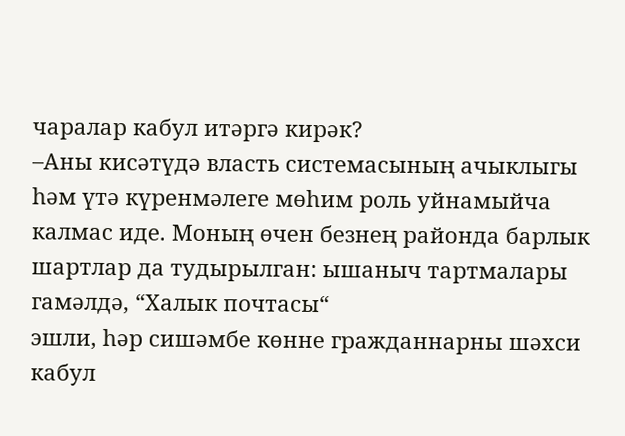чаралар кабул итәргә кирәк?
–Аны кисәтүдә власть системасының ачыклыгы һәм үтә күренмәлеге мөһим роль уйнамыйча калмас иде. Моның өчен безнең районда барлык шартлар да тудырылган: ышаныч тартмалары гамәлдә, “Халык почтасы“
эшли, һәр сишәмбе көнне гражданнарны шәхси кабул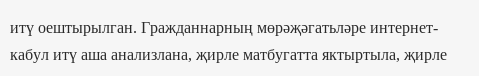итү оештырылган. Гражданнарның мөрәҗәгатьләре интернет-кабул итү аша анализлана, җирле матбугатта яктыртыла, җирле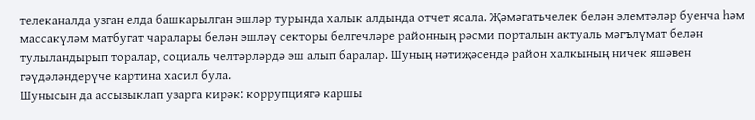телеканалда узган елда башкарылган эшләр турында халык алдында отчет ясала. Җәмәгатьчелек белән элемтәләр буенча һәм массакүләм матбугат чаралары белән эшләү секторы белгечләре районның рәсми порталын актуаль мәгълүмат белән тулыландырып торалар, социаль челтәрләрдә эш алып баралар. Шуның нәтиҗәсендә район халкының ничек яшәвен гәүдәләндерүче картина хасил була.
Шунысын да ассызыклап узарга кирәк: коррупциягә каршы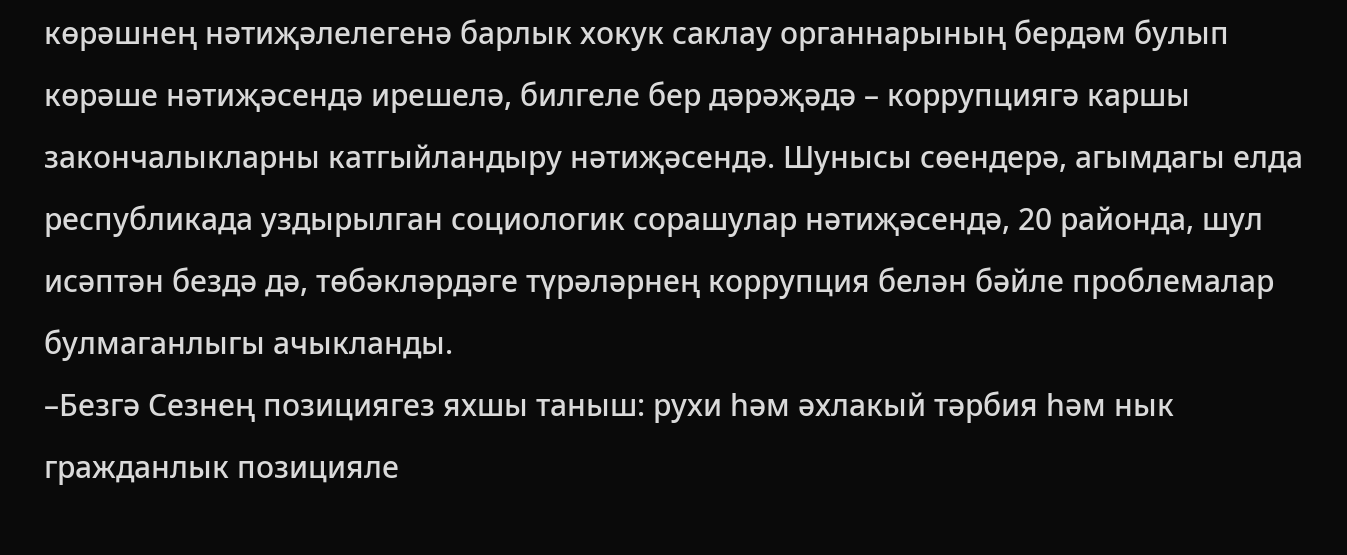көрәшнең нәтиҗәлелегенә барлык хокук саклау органнарының бердәм булып көрәше нәтиҗәсендә ирешелә, билгеле бер дәрәҗәдә – коррупциягә каршы закончалыкларны катгыйландыру нәтиҗәсендә. Шунысы сөендерә, агымдагы елда республикада уздырылган социологик сорашулар нәтиҗәсендә, 20 районда, шул исәптән бездә дә, төбәкләрдәге түрәләрнең коррупция белән бәйле проблемалар булмаганлыгы ачыкланды.
–Безгә Сезнең позициягез яхшы таныш: рухи һәм әхлакый тәрбия һәм нык гражданлык позицияле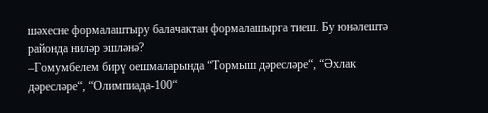шәхесне формалаштыру балачактан формалашырга тиеш. Бу юнәлештә районда ниләр эшләнә?
–Гомумбелем бирү оешмаларында “Тормыш дәресләре“, “Әхлак дәресләре“, “Олимпиада-100“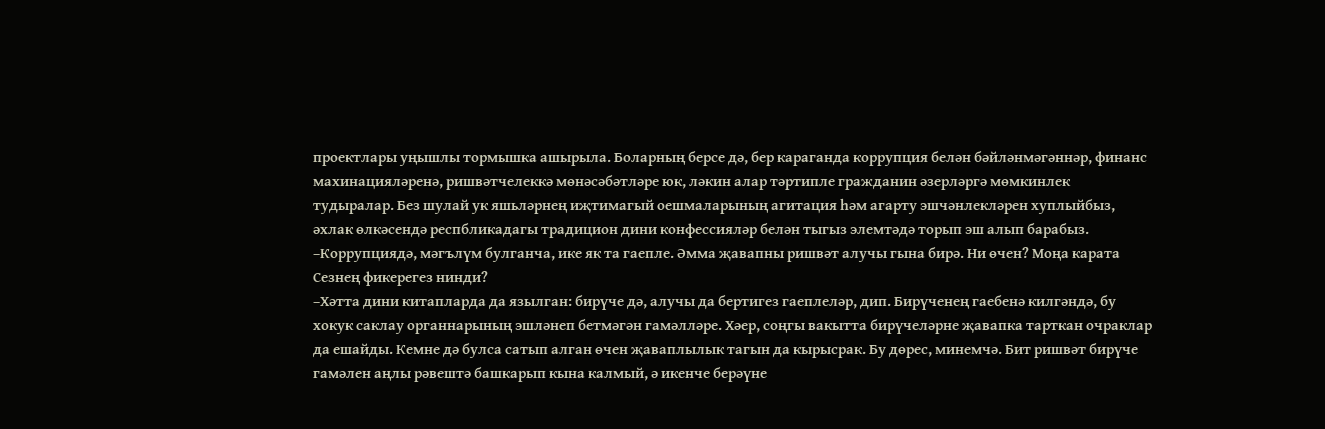проектлары уңышлы тормышка ашырыла. Боларның берсе дә, бер караганда коррупция белән бәйләнмәгәннәр, финанс махинацияләренә, ришвәтчелеккә мөнәсәбәтләре юк, ләкин алар тәртипле гражданин әзерләргә мөмкинлек тудыралар. Без шулай ук яшьләрнең иҗтимагый оешмаларының агитация һәм агарту эшчәнлекләрен хуплыйбыз, әхлак өлкәсендә респбликадагы традицион дини конфессияләр белән тыгыз элемтәдә торып эш алып барабыз.
–Коррупциядә, мәгълүм булганча, ике як та гаепле. Әмма җавапны ришвәт алучы гына бирә. Ни өчен? Моңа карата Сезнең фикерегез нинди?
–Хәтта дини китапларда да язылган: бирүче дә, алучы да бертигез гаеплеләр, дип. Бирүченең гаебенә килгәндә, бу хокук саклау органнарының эшләнеп бетмәгән гамәлләре. Хәер, соңгы вакытта бирүчеләрне җавапка тарткан очраклар да ешайды. Кемне дә булса сатып алган өчен җаваплылык тагын да кырысрак. Бу дөрес, минемчә. Бит ришвәт бирүче гамәлен аңлы рәвештә башкарып кына калмый, ә икенче берәүне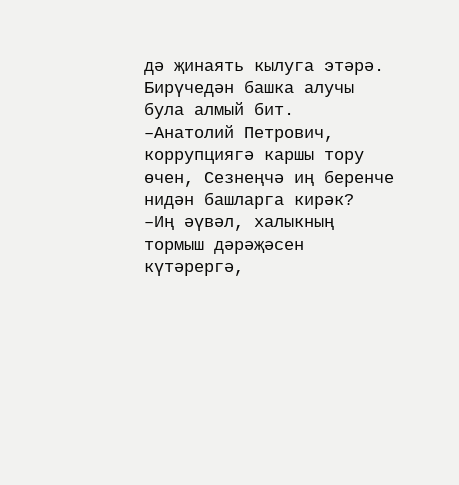дә җинаять кылуга этәрә. Бирүчедән башка алучы була алмый бит.
–Анатолий Петрович, коррупциягә каршы тору өчен, Сезнеңчә иң беренче нидән башларга кирәк?
–Иң әүвәл, халыкның тормыш дәрәҗәсен күтәрергә,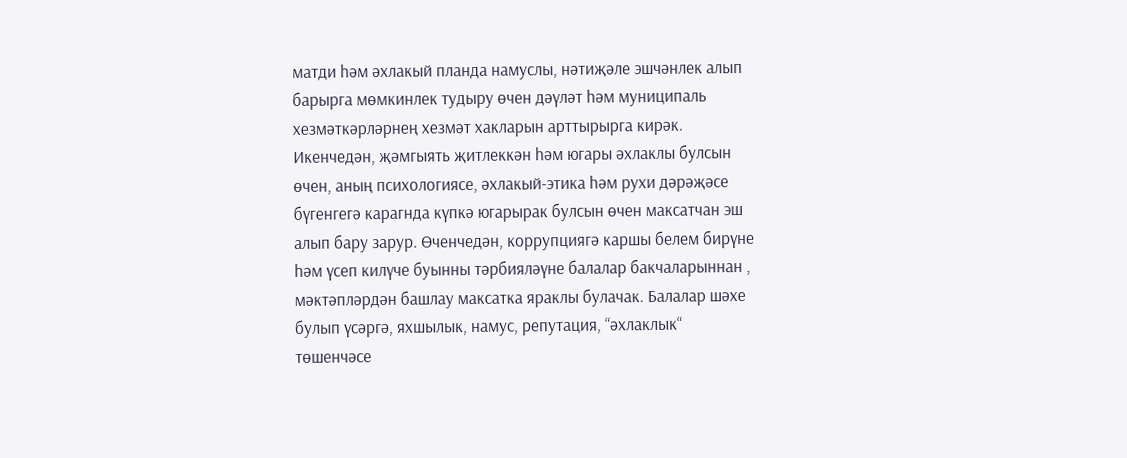матди һәм әхлакый планда намуслы, нәтиҗәле эшчәнлек алып барырга мөмкинлек тудыру өчен дәүләт һәм муниципаль хезмәткәрләрнең хезмәт хакларын арттырырга кирәк. Икенчедән, җәмгыять җитлеккән һәм югары әхлаклы булсын өчен, аның психологиясе, әхлакый-этика һәм рухи дәрәҗәсе бүгенгегә карагнда күпкә югарырак булсын өчен максатчан эш алып бару зарур. Өченчедән, коррупциягә каршы белем бирүне һәм үсеп килүче буынны тәрбияләүне балалар бакчаларыннан , мәктәпләрдән башлау максатка яраклы булачак. Балалар шәхе булып үсәргә, яхшылык, намус, репутация, “әхлаклык“ төшенчәсе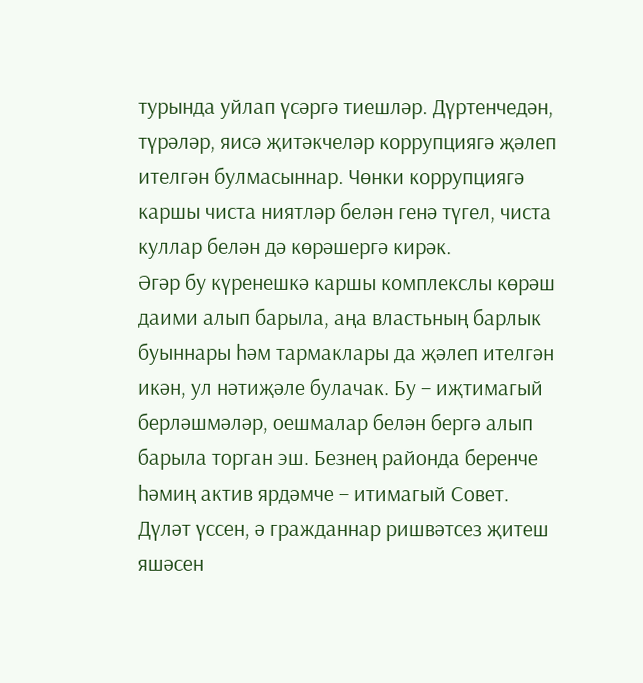турында уйлап үсәргә тиешләр. Дүртенчедән, түрәләр, яисә җитәкчеләр коррупциягә җәлеп ителгән булмасыннар. Чөнки коррупциягә каршы чиста ниятләр белән генә түгел, чиста куллар белән дә көрәшергә кирәк.
Әгәр бу күренешкә каршы комплекслы көрәш даими алып барыла, аңа властьның барлык буыннары һәм тармаклары да җәлеп ителгән икән, ул нәтиҗәле булачак. Бу – иҗтимагый берләшмәләр, оешмалар белән бергә алып барыла торган эш. Безнең районда беренче һәмиң актив ярдәмче – итимагый Совет. Дүләт үссен, ә гражданнар ришвәтсез җитеш яшәсен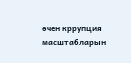өчен кррупция масштабларын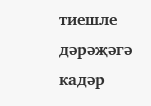тиешле дәрәҗәгә кадәр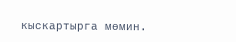кыскартырга мөмин.